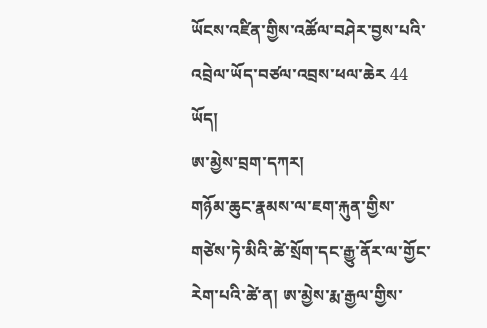ཡོངས་འཛིན་གྱིས་འཚོལ་བཤེར་བྱས་པའི་འབྲེལ་ཡོད་བཙལ་འབྲས་ཕལ་ཆེར 44 ཡོད།
ཨ་མྱེས་བྲག་དཀར།
གཉོམ་ཆུང་རྣམས་ལ་ཇག་རྐུན་གྱིས་གཙེས་ཏེ་མིའི་ཚེ་སྲོག་དང་རྒྱུ་ནོར་ལ་གྱོང་རེག་པའི་ཚེ་ན། ཨ་མྱེས་རྨ་རྒྱལ་གྱིས་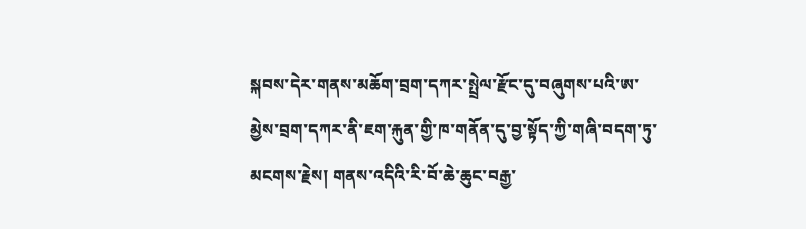སྐབས་དེར་གནས་མཆོག་བྲག་དཀར་སྤྲེལ་རྫོང་དུ་བཞུགས་པའི་ཨ་མྱེས་བྲག་དཀར་ནི་ཇག་རྐུན་གྱི་ཁ་གནོན་དུ་བྱ་སྟོད་ཀྱི་གཞི་བདག་ཏུ་མངགས་རྗེས། གནས་འདིའི་རི་བོ་ཆེ་ཆུང་བརྒྱ་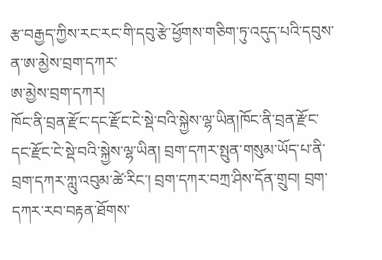རྩ་བརྒྱད་ཀྱིས་རང་རང་གི་དབུ་རྩེ་ཕྱོགས་གཅིག་ཏུ་འདུད་པའི་དབུས་ན་ཨ་མྱེས་བྲག་དཀར་
ཨ་མྱེས་བྲག་དཀར།
ཁོང་ནི་བྲན་རྫོང་དང་རྫོང་ངེ་སྡེ་བའི་སྐྱེས་ལྷ་ཡིན།ཁོང་ནི་བྲན་རྫོང་དང་རྫོང་ངེ་སྡེ་བའི་སྐྱེས་ལྷ་ཡིན། བྲག་དཀར་སྤུན་གསུམ་ཡོད་པ་ནི་བྲག་དཀར་ཀླུ་འབུམ་ཚེ་རིང་། བྲག་དཀར་བཀྲ་ཤིས་དོན་གྲུབ། བྲག་དཀར་རབ་བརྟན་ཐོགས་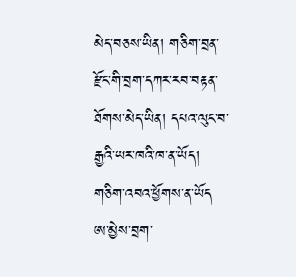མེད་བཅས་ཡིན། གཅིག་བྲན་རྫོང་གི་བྲག་དཀར་རབ་བརྟན་ཐོགས་མེད་ཡིན། དཔའ་ལུང་བ་རྒྱའི་ཡར་ཁའི་ཁ་ན་ཡོད། གཅིག་འབའ་ཕྱོགས་ན་ཡོད
ཨ་མྱེས་བྲག་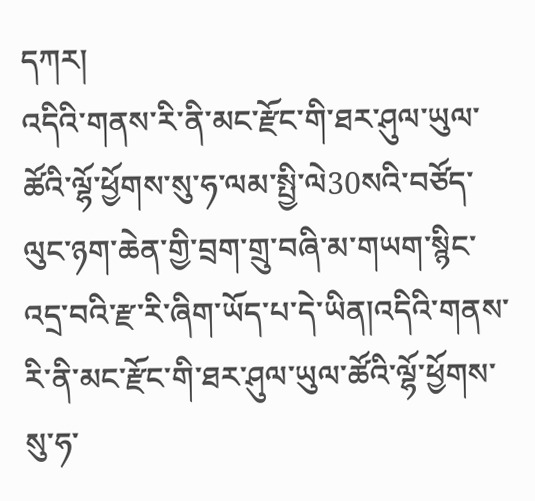དཀར།
འདིའི་གནས་རི་ནི་མང་རྫོང་གི་ཐར་ཤུལ་ཡུལ་ཚོའི་ལྷོ་ཕྱོགས་སུ་ཧ་ལམ་སྤྱི་ལེ30སའི་བཙོད་ལུང་ཉག་ཆེན་གྱི་བྲག་གྲུ་བཞི་མ་གཡག་སྙིང་འདྲ་བའི་རྫ་རི་ཞིག་ཡོད་པ་དེ་ཡིན།འདིའི་གནས་རི་ནི་མང་རྫོང་གི་ཐར་ཤུལ་ཡུལ་ཚོའི་ལྷོ་ཕྱོགས་སུ་ཧ་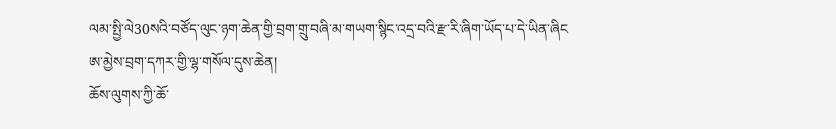ལམ་སྤྱི་ལེ30སའི་བཙོད་ལུང་ཉག་ཆེན་གྱི་བྲག་གྲུ་བཞི་མ་གཡག་སྙིང་འདྲ་བའི་རྫ་རི་ཞིག་ཡོད་པ་དེ་ཡིན་ཞིང
ཨ་མྱེས་བྲག་དཀར་གྱི་ལྷ་གསོལ་དུས་ཆེན།
ཆོས་ལུགས་ཀྱི་ཆོ་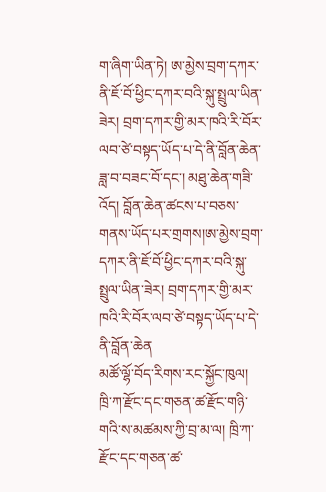ག་ཞིག་ཡིན་ཏེ། ཨ་མྱེས་བྲག་དཀར་ནི་ཇོ་བོ་ཕྱིང་དཀར་བའི་སྐུ་སྤྲུལ་ཡིན་ཟེར། བྲག་དཀར་གྱི་མར་ཁའི་རི་བོར་ལབ་ཙེ་བསྟད་ཡོད་པ་དེ་ནི་བློན་ཆེན་ཟླ་བ་བཟང་བོ་དང་། མཐུ་ཆེན་གཟི་འོད། བློན་ཆེན་ཚངས་པ་བཅས་གནས་ཡོད་པར་གྲགས།ཨ་མྱེས་བྲག་དཀར་ནི་ཇོ་བོ་ཕྱིང་དཀར་བའི་སྐུ་སྤྲུལ་ཡིན་ཟེར། བྲག་དཀར་གྱི་མར་ཁའི་རི་བོར་ལབ་ཙེ་བསྟད་ཡོད་པ་དེ་ནི་བློན་ཆེན
མཚོ་ལྷོ་བོད་རིགས་རང་སྐྱོང་ཁུལ།
ཁྲི་ཀ་རྫོང་དང་གཅན་ཚ་རྫོང་གཉི་གའི་ས་མཚམས་ཀྱི་བྲ་མ་ལ། ཁྲི་ཀ་རྫོང་དང་གཅན་ཚ་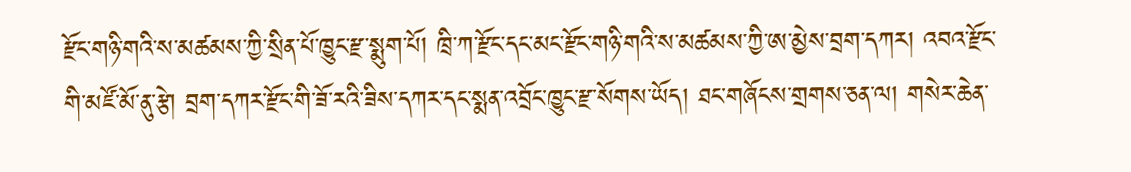རྫོང་གཉི་གའི་ས་མཚམས་ཀྱི་སྲིན་པོ་ཁྱུང་རྫ་སྨུག་པོ། ཁྲི་ཀ་རྫོང་དང་མང་རྫོང་གཉི་གའི་ས་མཚམས་ཀྱི་ཨ་མྱེས་བྲག་དཀར། འབའ་རྫོང་གི་མཛོ་མོ་ནུ་རྩེ། བྲག་དཀར་རྫོང་གི་ཟོ་རའི་ཟིས་དཀར་དང་སྨན་འབྲོང་ཁྱུང་རྫ་སོགས་ཡོད། ཐང་གཞོངས་གྲགས་ཅན་ལ། གསེར་ཆེན་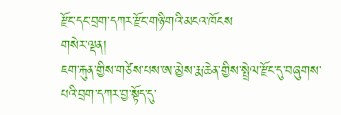རྫོང་དང་བྲག་དཀར་རྫོང་གཉི་གའི་མངའ་ཁོངས
གསེར་ལྡན།
ཇག་རྐུན་གྱིས་གཙེས་པས་ཨ་མྱེས་རྨ་ཆེན་གྱིས་སྤྲེལ་རྫོང་དུ་བཞུགས་པའི་བྲག་དཀར་བྱ་སྟོད་དུ་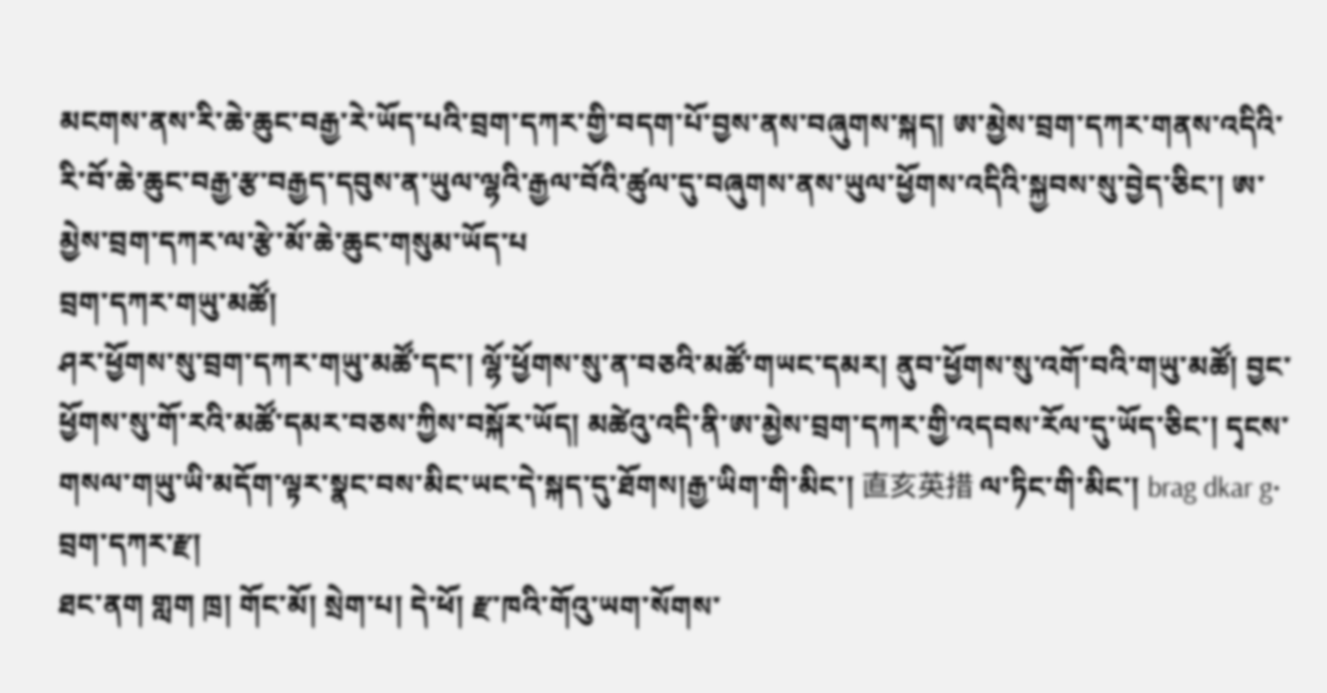མངགས་ནས་རི་ཆེ་ཆུང་བརྒྱ་རེ་ཡོད་པའི་བྲག་དཀར་གྱི་བདག་པོ་བྱས་ནས་བཞུགས་སྐད། ཨ་མྱེས་བྲག་དཀར་གནས་འདིའི་རི་བོ་ཆེ་ཆུང་བརྒྱ་རྩ་བརྒྱད་དབུས་ན་ཡུལ་ལྷའི་རྒྱལ་བོའི་ཚུལ་དུ་བཞུགས་ནས་ཡུལ་ཕྱོགས་འདིའི་སྐྱབས་སུ་བྱེད་ཅིང་། ཨ་མྱེས་བྲག་དཀར་ལ་རྩེ་མོ་ཆེ་ཆུང་གསུམ་ཡོད་པ
བྲག་དཀར་གཡུ་མཚོ།
ཤར་ཕྱོགས་སུ་བྲག་དཀར་གཡུ་མཚོ་དང་། ལྷོ་ཕྱོགས་སུ་ན་བཅའི་མཚོ་གཡང་དམར། ནུབ་ཕྱོགས་སུ་འགོ་བའི་གཡུ་མཚོ། བྱང་ཕྱོགས་སུ་གོ་རའི་མཚོ་དམར་བཅས་ཀྱིས་བསྐོར་ཡོད། མཚེའུ་འདི་ནི་ཨ་མྱེས་བྲག་དཀར་གྱི་འདབས་རོལ་དུ་ཡོད་ཅིང་། དྭངས་གསལ་གཡུ་ཡི་མདོག་ལྟར་སྣང་བས་མིང་ཡང་དེ་སྐད་དུ་ཐོགས།རྒྱ་ཡིག་གི་མིང་། 直亥英措 ལ་ཏིང་གི་མིང་། brag dkar g•
བྲག་དཀར་རྫ།
ཐང་ནག གླག ཁྲ། གོང་མོ། སྲེག་པ། དེ་ཕོ། རྫ་ཁའི་གོའུ་ཡག་སོགས་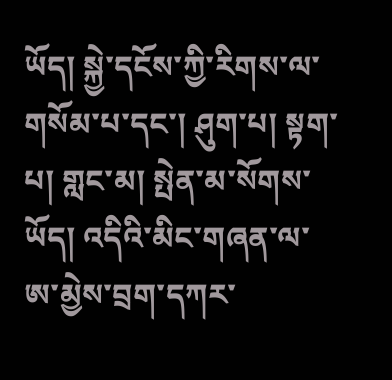ཡོད། སྐྱེ་དངོས་ཀྱི་རིགས་ལ་གསོམ་པ་དང་། ཤུག་པ། སྟག་པ། གླང་མ། སྤེན་མ་སོགས་ཡོད། འདིའི་མིང་གཞན་ལ་ཨ་མྱེས་བྲག་དཀར་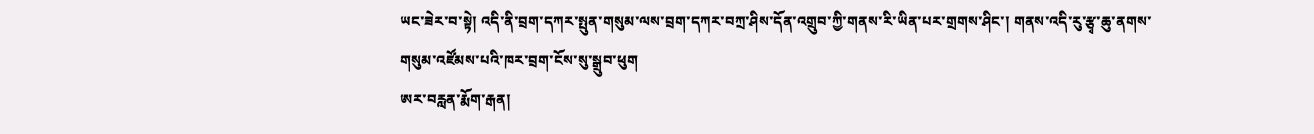ཡང་ཟེར་བ་སྟེ། འདི་ནི་བྲག་དཀར་སྤུན་གསུམ་ལས་བྲག་དཀར་བཀྲ་ཤིས་དོན་འགྲུབ་ཀྱི་གནས་རི་ཡིན་པར་གྲགས་ཤིང་། གནས་འདི་རུ་རྩྭ་ཆུ་ནགས་གསུམ་འཛོམས་པའི་ཁར་བྲག་ངོས་སུ་སྒྲུབ་ཕུག
ཨར་བརླན་རྨོག་རྒན།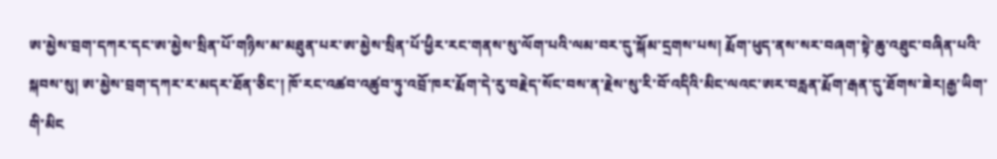ཨ་མྱེས་བྲག་དཀར་དང་ཨ་མྱེས་སྲིན་པོ་གཉིས་མ་མཐུན་པར་ཨ་མྱེས་སྲིན་པོ་ཕྱིར་རང་གནས་སུ་ལོག་པའི་ལམ་བར་དུ་སྐོམ་དྲགས་པས། རྨོག་ཕུད་ནས་སར་བཞག་སྟེ་ཆུ་འཐུང་བཞིན་པའི་སྐབས་སུ། ཨ་མྱེས་བྲག་དཀར་ར་མདར་ཐོན་ཅིང་། ཁོ་རང་འཚབ་འཚུབ་ཏུ་འབྲོ་ཁར་རྨོག་དེ་རུ་བརྗེད་སོང་བས་ན་རྗེས་སུ་རི་བོ་འདིའི་མིང་ལའང་ཨར་བརླན་རྨོག་རྒན་དུ་ཐོགས་ཟེར།རྒྱ་ཡིག་གི་མིང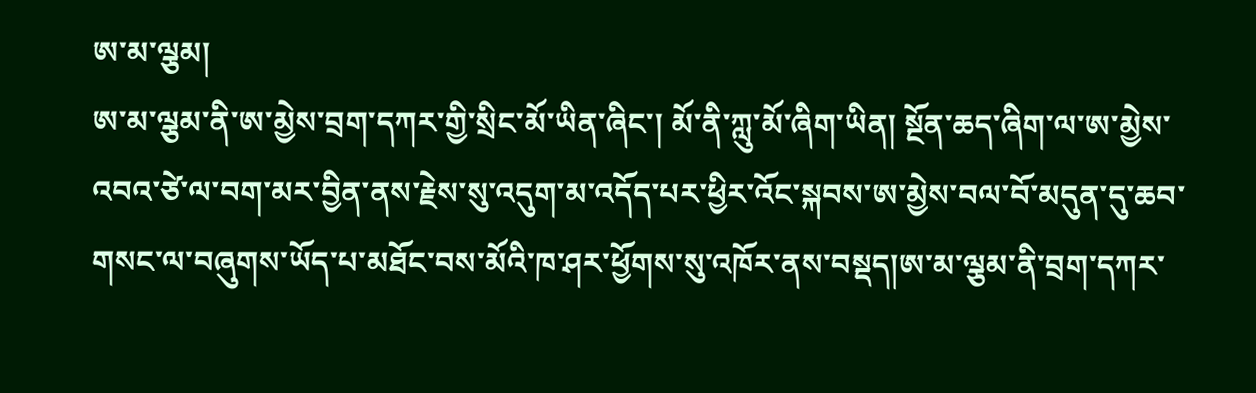ཨ་མ་ལྕམ།
ཨ་མ་ལྕམ་ནི་ཨ་མྱེས་བྲག་དཀར་གྱི་སྲིང་མོ་ཡིན་ཞིང་། མོ་ནི་ཀླུ་མོ་ཞིག་ཡིན། སྔོན་ཆད་ཞིག་ལ་ཨ་མྱེས་འབའ་ཙེ་ལ་བག་མར་བྱིན་ནས་རྗེས་སུ་འདུག་མ་འདོད་པར་ཕྱིར་འོང་སྐབས་ཨ་མྱེས་བལ་བོ་མདུན་དུ་ཆབ་གསང་ལ་བཞུགས་ཡོད་པ་མཐོང་བས་མོའི་ཁ་ཤར་ཕྱོགས་སུ་འཁོར་ནས་བསྡད།ཨ་མ་ལྕམ་ནི་བྲག་དཀར་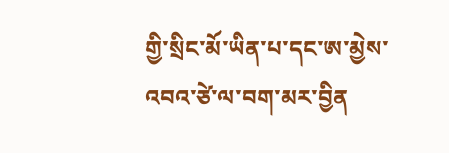གྱི་སྲིང་མོ་ཡིན་པ་དང་ཨ་མྱེས་འབའ་ཙེ་ལ་བག་མར་བྱིན